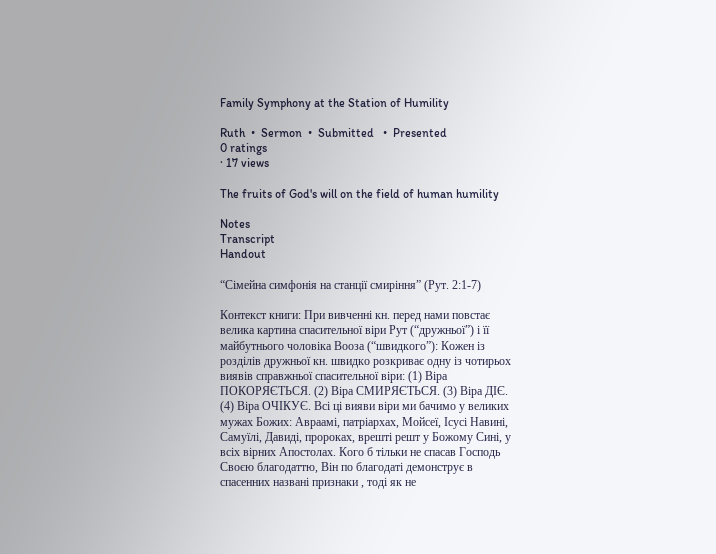Family Symphony at the Station of Humility

Ruth  •  Sermon  •  Submitted   •  Presented
0 ratings
· 17 views

The fruits of God's will on the field of human humility

Notes
Transcript
Handout

“Сімейна симфонія на станції смиріння” (Рут. 2:1-7)

Контекст книги: При вивченні кн. перед нами повстає велика картина спасительної віри Рут (“дружньої”) і її майбутнього чоловіка Вооза (“швидкого”): Кожен із розділів дружньої кн. швидко розкриває одну із чотирьох виявів справжньої спасительної віри: (1) Віра ПОКОРЯЄТЬСЯ. (2) Віра СМИРЯЄТЬСЯ. (3) Віра ДІЄ. (4) Віра ОЧІКУЄ. Всі ці вияви віри ми бачимо у великих мужах Божих: Авраамі, патріархах, Мойсеї, Ісусі Навині, Самуїлі, Давиді, пророках, врешті решт у Божому Сині, у всіх вірних Апостолах. Кого б тільки не спасав Господь Своєю благодаттю, Він по благодаті демонструє в спасенних названі признаки , тоді як не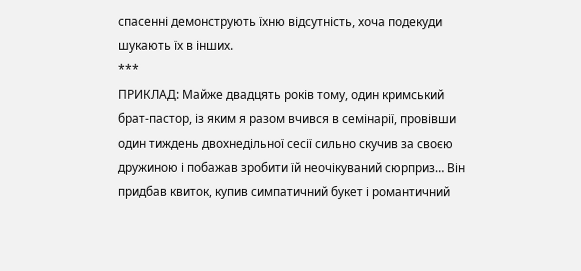спасенні демонструють їхню відсутність, хоча подекуди шукають їх в інших.
***
ПРИКЛАД: Майже двадцять років тому, один кримський брат-пастор, із яким я разом вчився в семінарії, провівши один тиждень двохнедільної сесії сильно скучив за своєю дружиною і побажав зробити їй неочікуваний сюрприз… Він придбав квиток, купив симпатичний букет і романтичний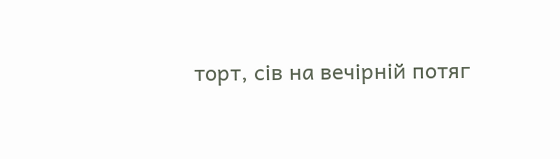торт, сів на вечірній потяг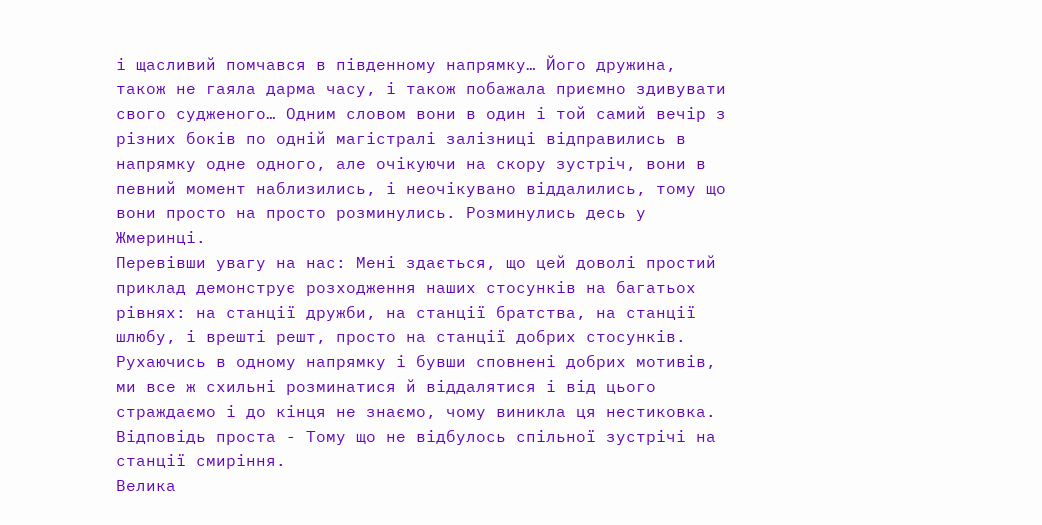і щасливий помчався в південному напрямку… Його дружина, також не гаяла дарма часу, і також побажала приємно здивувати свого судженого… Одним словом вони в один і той самий вечір з різних боків по одній магістралі залізниці відправились в напрямку одне одного, але очікуючи на скору зустріч, вони в певний момент наблизились, і неочікувано віддалились, тому що вони просто на просто розминулись. Розминулись десь у Жмеринці.
Перевівши увагу на нас: Мені здається, що цей доволі простий приклад демонструє розходження наших стосунків на багатьох рівнях: на станції дружби, на станції братства, на станції шлюбу, і врешті решт, просто на станції добрих стосунків. Рухаючись в одному напрямку і бувши сповнені добрих мотивів, ми все ж схильні розминатися й віддалятися і від цього страждаємо і до кінця не знаємо, чому виникла ця нестиковка. Відповідь проста - Тому що не відбулось спільної зустрічі на станції смиріння.
Велика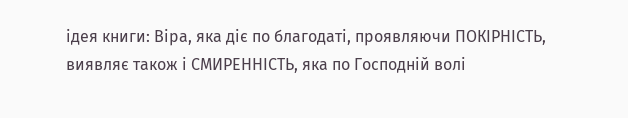ідея книги: Віра, яка діє по благодаті, проявляючи ПОКІРНІСТЬ, виявляє також і СМИРЕННІСТЬ, яка по Господній волі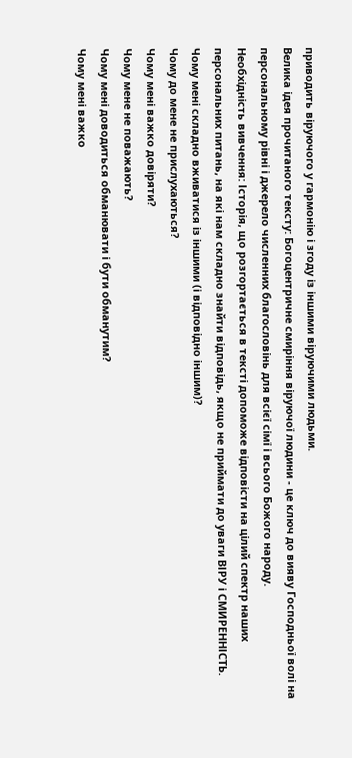приводить віруючого у гармонію і згоду із іншими віруючими людьми.
Велика ідея прочитаного тексту: Богоцентричне смиріння віруючої людини - це ключ до вияву Господньої волі на персональному рівні і джерело численних благословінь для всієї сімї і всього Божого народу.
Необхідність вивчення: Історія, що розгортається в тексті допоможе відповісти на цілий спектр наших персональних питань, на які нам складно знайти відповідь, якщо не приймати до уваги ВІРУ і СМИРЕННІСТЬ.
Чому мені складно вживатися із іншими (і відповідно іншим)?
Чому до мене не прислухаються?
Чому мені важко довіряти?
Чому мене не поважають?
Чому мені доводиться обманювати і бути обманутим?
Чому мені важко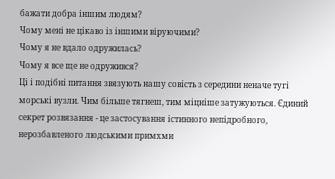бажати добра іншим людям?
Чому мені не цікаво із іншими віруючими?
Чому я не вдало одружилась?
Чому я все ще не одружився?
Ці і подібні питання звязують нашу совість з середини неначе тугі морські вузли. Чим більше тягнеш, тим міцніше затужуються. Єдиний секрет розвязання - це застосування істинного непідробного, нерозбавленого людськими примхми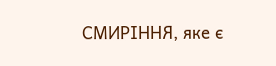СМИРІННЯ, яке є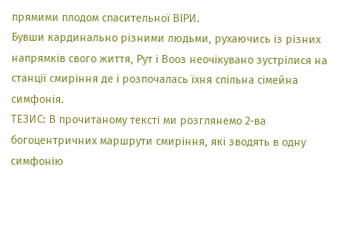прямими плодом спасительної ВІРИ.
Бувши кардинально різними людьми, рухаючись із різних напрямків свого життя, Рут і Вооз неочікувано зустрілися на станції смиріння де і розпочалась їхня спільна сімейна симфонія.
ТЕЗИС: В прочитаному тексті ми розглянемо 2-ва богоцентричних маршрути смиріння, які зводять в одну симфонію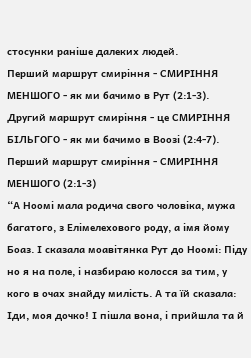стосунки раніше далеких людей.
Перший маршрут смиріння - СМИРІННЯ МЕНШОГО - як ми бачимо в Рут (2:1-3).
Другий маршрут смиріння - це СМИРІННЯ БІЛЬГОГО - як ми бачимо в Воозі (2:4-7).
Перший маршрут смиріння - СМИРІННЯ МЕНШОГО (2:1-3)
“А Ноомі мала родича свого чоловіка, мужа багатого, з Елімелехового роду, а імя йому Боаз. І сказала моавітянка Рут до Ноомі: Піду но я на поле, і назбираю колосся за тим, у кого в очах знайду милість. А та їй сказала: Іди, моя дочко! І пішла вона, і прийшла та й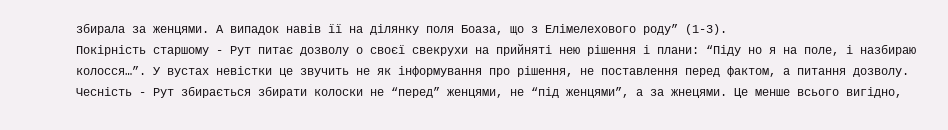збирала за женцями. А випадок навів її на ділянку поля Боаза, що з Елімелехового роду” (1-3).
Покірність старшому - Рут питає дозволу о своєї свекрухи на прийняті нею рішення і плани: “Піду но я на поле, і назбираю колосся…”. У вустах невістки це звучить не як інформування про рішення, не поставлення перед фактом, а питання дозволу.
Чесність - Рут збирається збирати колоски не “перед” женцями, не “під женцями”, а за жнецями. Це менше всього вигідно,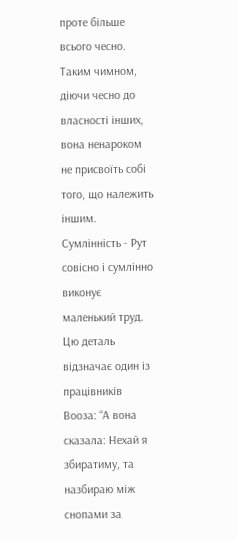проте більше всього чесно. Таким чимном, діючи чесно до власності інших, вона ненароком не присвоїть собі того, що належить іншим.
Сумлінність - Рут совісно і сумлінно виконує маленький труд. Цю деталь відзначає один із працівників Вооза: “А вона сказала: Нехай я збиратиму, та назбираю між снопами за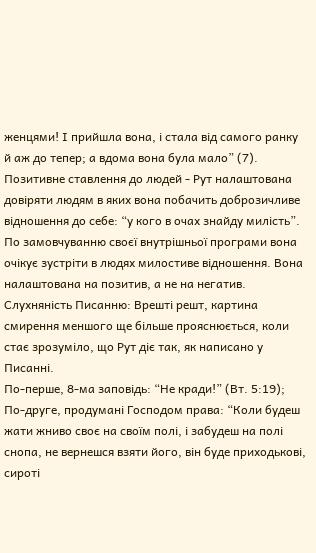женцями! І прийшла вона, і стала від самого ранку й аж до тепер; а вдома вона була мало” (7).
Позитивне ставлення до людей - Рут налаштована довіряти людям в яких вона побачить доброзичливе відношення до себе: “у кого в очах знайду милість”. По замовчуванню своєї внутрішньої програми вона очікує зустріти в людях милостиве відношення. Вона налаштована на позитив, а не на негатив.
Слухняність Писанню: Врешті решт, картина смирення меншого ще більше прояснюється, коли стає зрозуміло, що Рут діє так, як написано у Писанні.
По-перше, 8-ма заповідь: “Не кради!” (Вт. 5:19);
По-друге, продумані Господом права: “Коли будеш жати жниво своє на своїм полі, і забудеш на полі снопа, не вернешся взяти його, він буде приходькові, сироті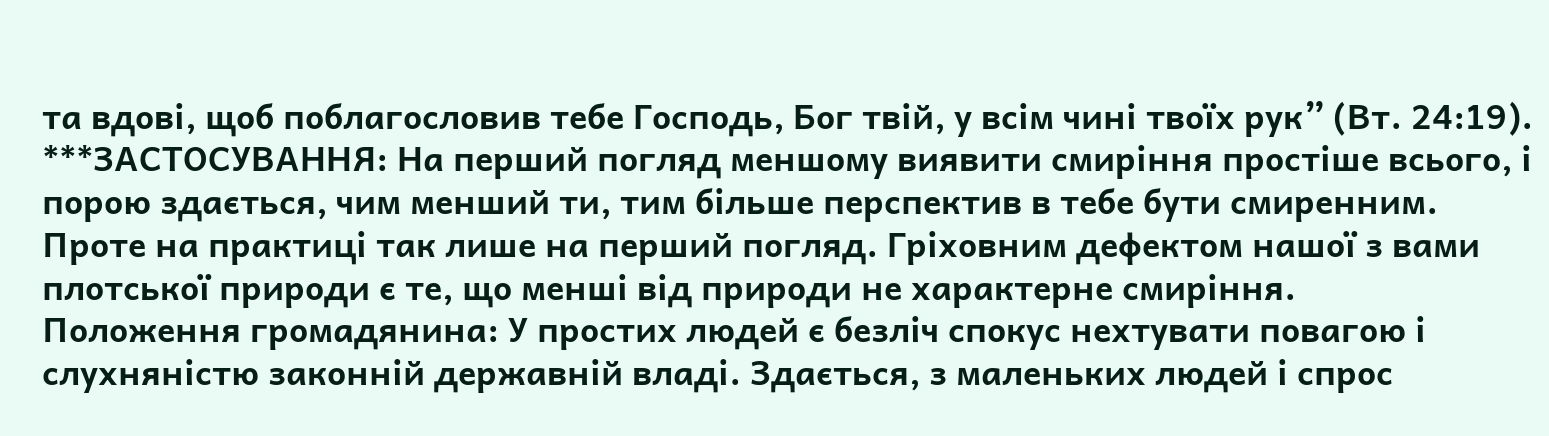та вдові, щоб поблагословив тебе Господь, Бог твій, у всім чині твоїх рук” (Вт. 24:19).
***ЗАСТОСУВАННЯ: На перший погляд меншому виявити смиріння простіше всього, і порою здається, чим менший ти, тим більше перспектив в тебе бути смиренним. Проте на практиці так лише на перший погляд. Гріховним дефектом нашої з вами плотської природи є те, що менші від природи не характерне смиріння.
Положення громадянина: У простих людей є безліч спокус нехтувати повагою і слухняністю законній державній владі. Здається, з маленьких людей і спрос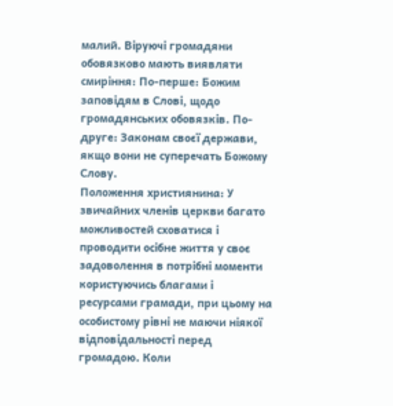малий. Віруючі громадяни обовязково мають виявляти смиріння: По-перше: Божим заповідям в Слові, щодо громадянських обовязків. По-друге: Законам своєї держави, якщо вони не суперечать Божому Слову.
Положення християнина: У звичайних членів церкви багато можливостей сховатися і проводити осібне життя у своє задоволення в потрібні моменти користуючись благами і ресурсами грамади, при цьому на особистому рівні не маючи ніякої відповідальності перед громадою. Коли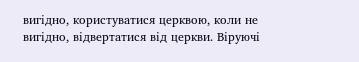вигідно, користуватися церквою, коли не вигідно, відвертатися від церкви. Віруючі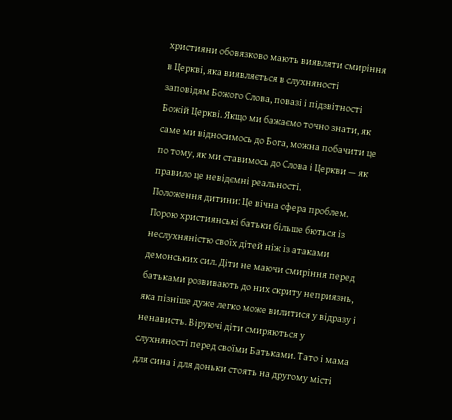християни обовязково мають виявляти смиріння в Церкві, яка виявляється в слухняності заповідям Божого Слова, повазі і підзвітності Божій Церкві. Якщо ми бажаємо точно знати, як саме ми відносимось до Бога, можна побачити це по тому, як ми ставимось до Слова і Церкви — як правило це невідємні реальності.
Положення дитини: Це вічна сфера проблем. Порою християнські батьки більше бються із неслухняністю своїх дітей ніж із атаками демонських сил. Діти не маючи смиріння перед батьками розвивають до них скриту неприязнь, яка пізніше дуже легко може вилитися у відразу і ненависть. Віруючі діти смиряються у слухняності перед своїми Батьками. Тато і мама для сина і для доньки стоять на другому місті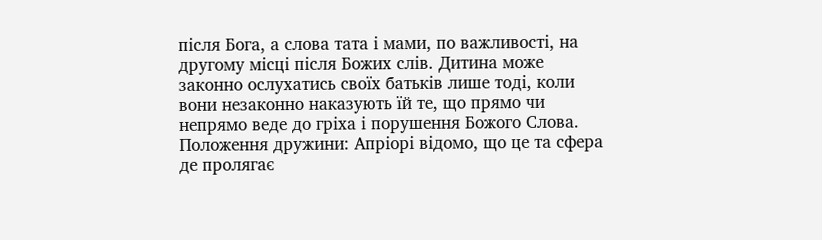після Бога, а слова тата і мами, по важливості, на другому місці після Божих слів. Дитина може законно ослухатись своїх батьків лише тоді, коли вони незаконно наказують їй те, що прямо чи непрямо веде до гріха і порушення Божого Слова.
Положення дружини: Апріорі відомо, що це та сфера де пролягає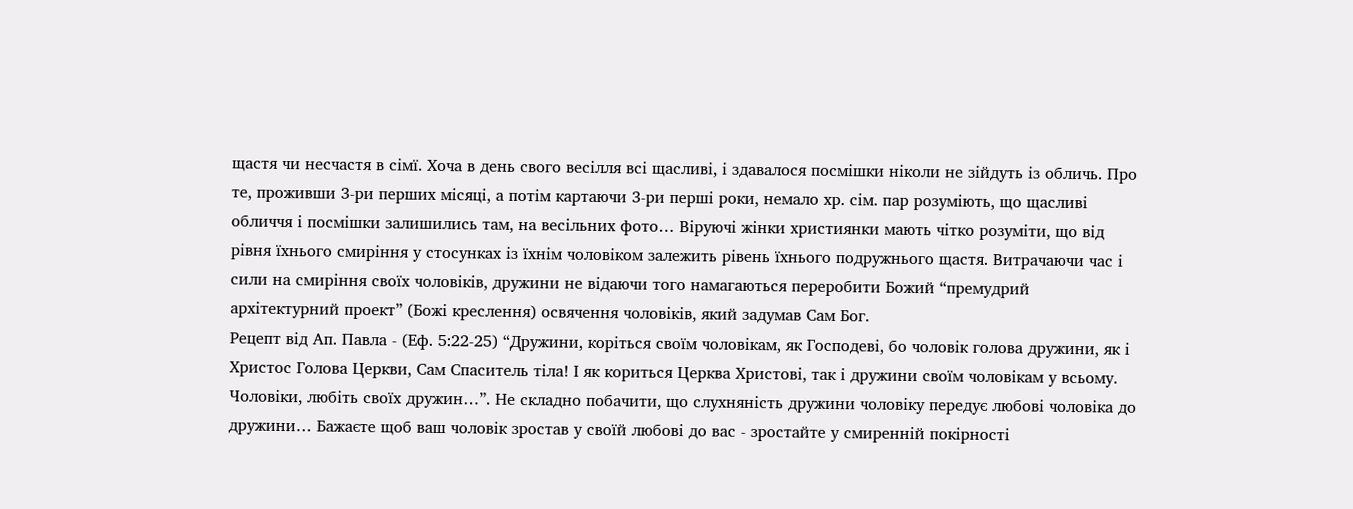щастя чи несчастя в сімї. Хоча в день свого весілля всі щасливі, і здавалося посмішки ніколи не зійдуть із обличь. Про те, проживши 3-ри перших місяці, а потім картаючи 3-ри перші роки, немало хр. сім. пар розуміють, що щасливі обличчя і посмішки залишились там, на весільних фото… Віруючі жінки християнки мають чітко розуміти, що від рівня їхнього смиріння у стосунках із їхнім чоловіком залежить рівень їхнього подружнього щастя. Витрачаючи час і сили на смиріння своїх чоловіків, дружини не відаючи того намагаються переробити Божий “премудрий архітектурний проект” (Божі креслення) освячення чоловіків, який задумав Сам Бог.
Рецепт від Ап. Павла - (Еф. 5:22-25) “Дружини, коріться своїм чоловікам, як Господеві, бо чоловік голова дружини, як і Христос Голова Церкви, Сам Спаситель тіла! І як кориться Церква Христові, так і дружини своїм чоловікам у всьому. Чоловіки, любіть своїх дружин…”. Не складно побачити, що слухняність дружини чоловіку передує любові чоловіка до дружини… Бажаєте щоб ваш чоловік зростав у своїй любові до вас - зростайте у смиренній покірності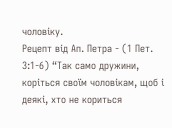чоловіку.
Рецепт від Ап. Петра - (1 Пет. 3:1-6) “Так само дружини, коріться своїм чоловікам, щоб і деякі, хто не кориться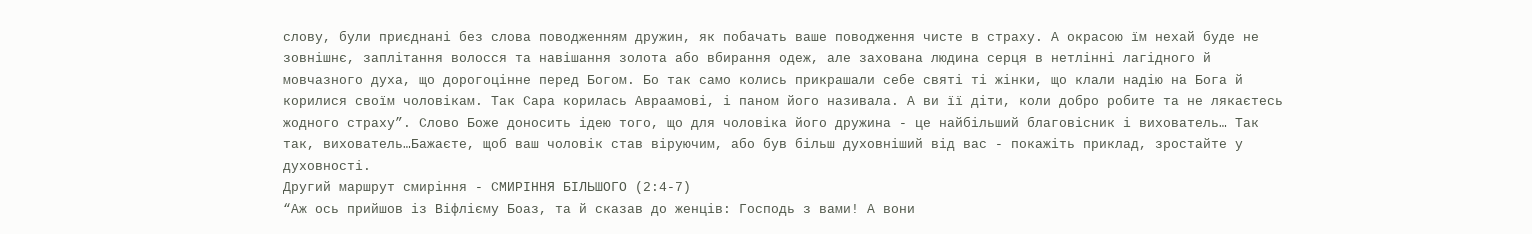слову, були приєднані без слова поводженням дружин, як побачать ваше поводження чисте в страху. А окрасою їм нехай буде не зовнішнє, заплітання волосся та навішання золота або вбирання одеж, але захована людина серця в нетлінні лагідного й мовчазного духа, що дорогоцінне перед Богом. Бо так само колись прикрашали себе святі ті жінки, що клали надію на Бога й корилися своїм чоловікам. Так Сара корилась Авраамові, і паном його називала. А ви її діти, коли добро робите та не лякаєтесь жодного страху”. Слово Боже доносить ідею того, що для чоловіка його дружина - це найбільший благовісник і вихователь… Так так, вихователь…Бажаєте, щоб ваш чоловік став віруючим, або був більш духовніший від вас - покажіть приклад, зростайте у духовності.
Другий маршрут смиріння - СМИРІННЯ БІЛЬШОГО (2:4-7)
“Аж ось прийшов із Віфлієму Боаз, та й сказав до женців: Господь з вами! А вони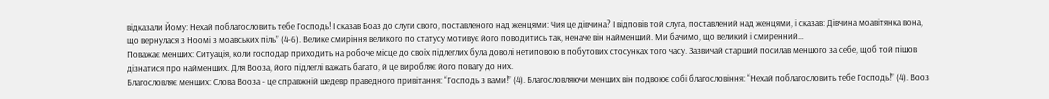відказали Йому: Нехай поблагословить тебе Господь! І сказав Боаз до слуги свого, поставленого над женцями: Чия це дівчина? І відповів той слуга, поставлений над женцями, і сказав: Дівчина моавітянка вона, що вернулася з Ноомі з моавських піль” (4-6). Велике смиріння великого по статусу мотивує його поводитись так, неначе він найменший. Ми бачимо, що великий і смиренний…
Поважає менших: Ситуація, коли господар приходить на робоче місце до своїх підлеглих була доволі нетиповою в побутових стосунках того часу. Зазвичай старший посилав меншого за себе, щоб той пішов дізнатися про найменших. Для Вооза, його підлеглі важать багато, й це виробляє його повагу до них.
Благословляє менших: Слова Вооза - це справжній шедевр праведного привітання: “Господь з вами!” (4). Благословляючи менших він подвоює собі благословіння: “Нехай поблагословить тебе Господь!” (4). Вооз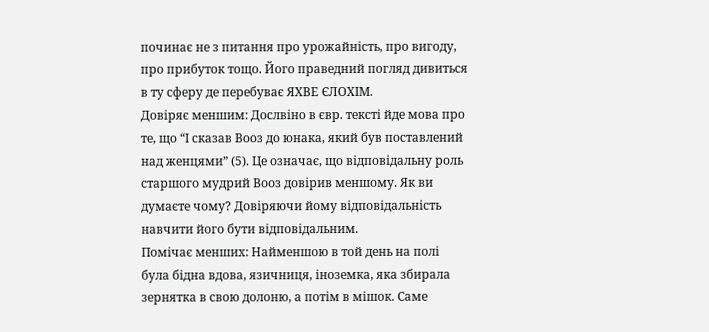починає не з питання про урожайність, про вигоду, про прибуток тощо. Його праведний погляд дивиться в ту сферу де перебуває ЯХВЕ ЄЛОХІМ.
Довіряє меншим: Дослвіно в євр. тексті йде мова про те, що “І сказав Вооз до юнака, який був поставлений над женцями” (5). Це означає, що відповідальну роль старшого мудрий Вооз довірив меншому. Як ви думаєте чому? Довіряючи йому відповідальність навчити його бути відповідальним.
Помічає менших: Найменшою в той день на полі була бідна вдова, язичниця, іноземка, яка збирала зернятка в свою долоню, а потім в мішок. Саме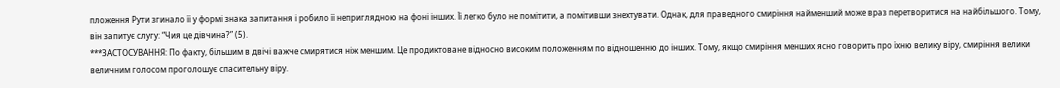пложення Рути згинало її у формі знака запитання і робило її неприглядною на фоні інших. Її легко було не помітити, а помітивши знехтувати. Однак, для праведного смиріння найменший може враз перетворитися на найбільшого. Тому, він запитує слугу: “Чия це дівчина?” (5).
***ЗАСТОСУВАННЯ: По факту, більшим в двічі важче смирятися ніж меншим. Це продиктоване відносно високим положенням по відношенню до інших. Тому, якщо смиріння менших ясно говорить про їхню велику віру, смиріння велики величним голосом проголошує спасительну віру.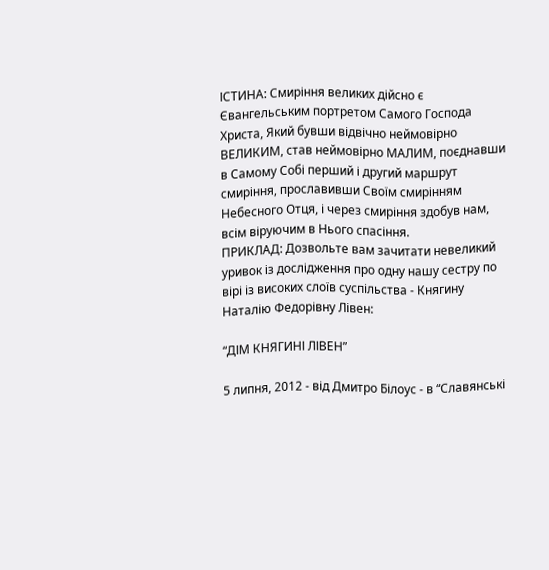ІСТИНА: Смиріння великих дійсно є Євангельським портретом Самого Господа Христа, Який бувши відвічно неймовірно ВЕЛИКИМ, став неймовірно МАЛИМ, поєднавши в Самому Собі перший і другий маршрут смиріння, прославивши Своїм смирінням Небесного Отця, і через смиріння здобув нам, всім віруючим в Нього спасіння.
ПРИКЛАД: Дозвольте вам зачитати невеликий уривок із дослідження про одну нашу сестру по вірі із високих слоїв суспільства - Княгину Наталію Федорівну Лівен:

“ДІМ КНЯГИНІ ЛІВЕН”

5 липня, 2012 - від Дмитро Білоус - в “Славянські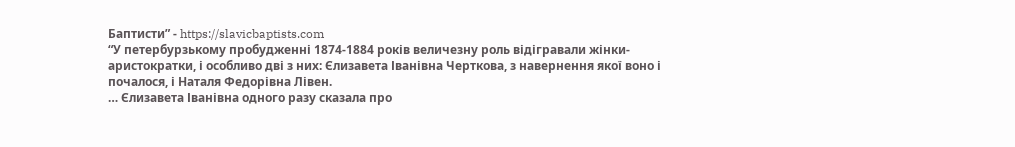Баптисти” - https://slavicbaptists.com
“У петербурзькому пробудженні 1874-1884 років величезну роль відігравали жінки-аристократки, і особливо дві з них: Єлизавета Іванівна Черткова, з навернення якої воно і почалося, і Наталя Федорівна Лівен.
… Єлизавета Іванівна одного разу сказала про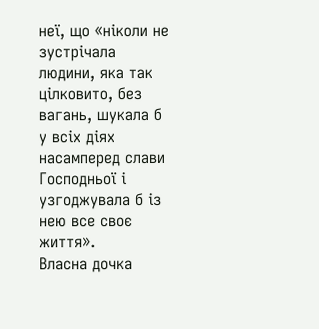неї, що «ніколи не зустрічала людини, яка так цілковито, без вагань, шукала б у всіх діях насамперед слави Господньої і узгоджувала б із нею все своє життя».
Власна дочка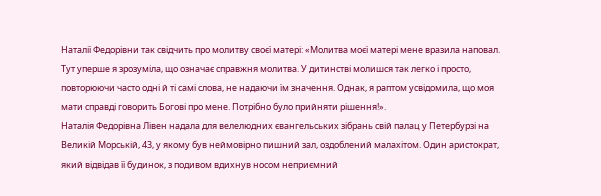Наталії Федорівни так свідчить про молитву своєї матері: «Молитва моєї матері мене вразила наповал. Тут уперше я зрозуміла, що означає справжня молитва. У дитинстві молишся так легко і просто, повторюючи часто одні й ті самі слова, не надаючи їм значення. Однак, я раптом усвідомила, що моя мати справді говорить Богові про мене. Потрібно було прийняти рішення!».
Наталія Федорівна Лівен надала для велелюдних євангельських зібрань свій палац у Петербурзі на Великій Морській, 43, у якому був неймовірно пишний зал, оздоблений малахітом. Один аристократ, який відвідав її будинок, з подивом вдихнув носом неприємний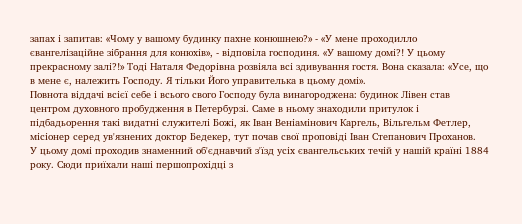запах і запитав: «Чому у вашому будинку пахне конюшнею?» - «У мене проходилло євангелізаційне зібрання для конюхів», - відповіла господиня. «У вашому домі?! У цьому прекрасному залі?!» Тоді Наталя Федорівна розвіяла всі здивування гостя. Вона сказала: «Усе, що в мене є, належить Господу. Я тільки Його управителька в цьому домі».
Повнота віддачі всієї себе і всього свого Господу була винагороджена: будинок Лівен став центром духовного пробудження в Петербурзі. Саме в ньому знаходили притулок і підбадьорення такі видатні служителі Божі, як Іван Веніамінович Каргель, Вільгельм Фетлер, місіонер серед ув'язнених доктор Бедекер, тут почав свої проповіді Іван Степанович Проханов.
У цьому домі проходив знаменний об'єднавчий з'їзд усіх євангельських течій у нашій країні 1884 року. Сюди приїхали наші першопрохідці з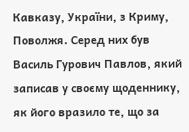Кавказу, України, з Криму, Поволжя. Серед них був Василь Гурович Павлов, який записав у своєму щоденнику, як його вразило те, що за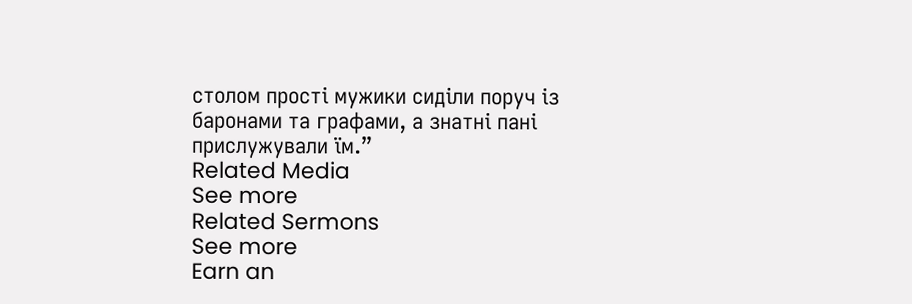столом прості мужики сиділи поруч із баронами та графами, а знатні пані прислужували їм.”
Related Media
See more
Related Sermons
See more
Earn an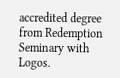accredited degree from Redemption Seminary with Logos.